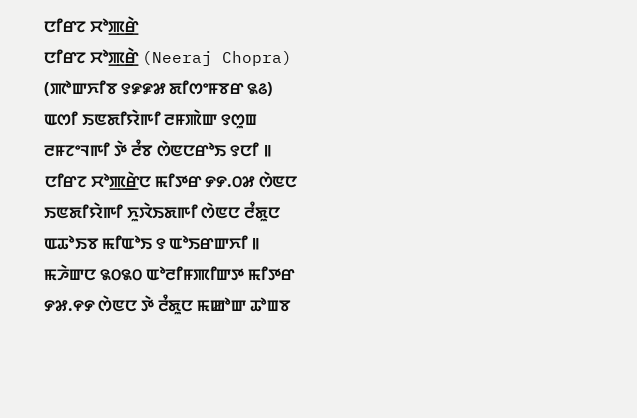ꯅꯤꯔꯖ ꯆꯣꯄ꯭ꯔꯥ
ꯅꯤꯔꯖ ꯆꯣꯄ꯭ꯔꯥ (Neeraj Chopra) (ꯄꯣꯛꯈꯤꯕ ꯱꯹꯹꯷ ꯗꯤꯁꯦꯝꯕꯔ ꯲꯴) ꯑꯁꯤ ꯏꯟꯗꯤꯌꯥꯒꯤ ꯂꯝꯄꯥꯛ ꯱ꯁꯨꯡ ꯂꯝꯖꯦꯜꯒꯤ ꯇꯥ ꯂꯪꯕ ꯁꯥꯟꯅꯔꯣꯏ ꯱ꯅꯤ ꯫ ꯅꯤꯔꯖ ꯆꯣꯄ꯭ꯔꯥꯅ ꯃꯤꯇꯔ ꯸꯸.꯰꯷ ꯁꯥꯟꯅ ꯏꯟꯗꯤꯌꯥꯒꯤ ꯈꯨꯋꯥꯏꯗꯒꯤ ꯁꯥꯟꯅ ꯂꯪꯗꯨꯅ ꯑꯊꯣꯏꯕ ꯃꯤꯑꯣꯏ ꯱ ꯑꯣꯏꯔꯛꯈꯤ ꯫ ꯃꯍꯥꯛꯅ ꯲꯰꯲꯰ ꯑꯣꯂꯤꯝꯄꯤꯛꯇ ꯃꯤꯇꯔ ꯸꯷.꯵꯸ ꯁꯥꯟꯅ ꯇꯥ ꯂꯪꯗꯨꯅ ꯃꯀꯣꯛ ꯊꯣꯡꯕ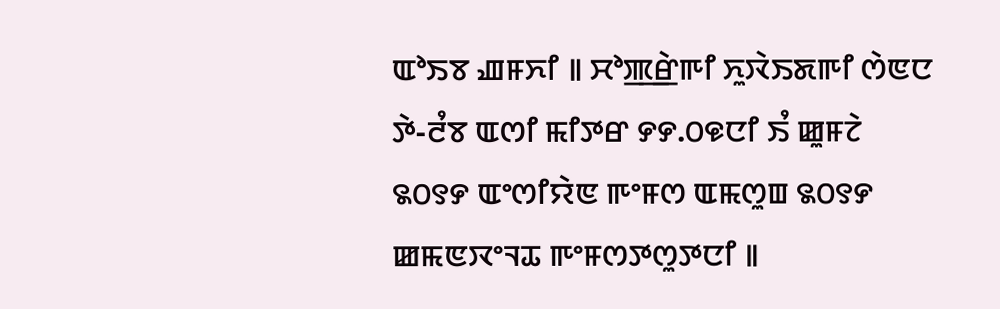ꯑꯣꯏꯕ ꯉꯝꯈꯤ ꯫ ꯆꯣꯄ꯭ꯔꯥꯒꯤ ꯈꯨꯋꯥꯏꯗꯒꯤ ꯁꯥꯟꯅ ꯇꯥ-ꯂꯪꯕ ꯑꯁꯤ ꯃꯤꯇꯔ ꯸꯸.꯰꯶ꯅꯤ ꯏꯪ ꯀꯨꯝꯖꯥ ꯲꯰꯱꯸ ꯑꯦꯁꯤꯌꯥꯟ ꯒꯦꯝꯁ ꯑꯃꯁꯨꯡ ꯲꯰꯱꯸ ꯀꯃꯟꯋꯦꯜꯊ ꯒꯦꯝꯁꯇꯁꯨꯇꯅꯤ ꯫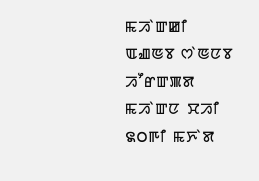ꯃꯍꯥꯛꯀꯤ ꯑꯉꯟꯕ ꯁꯥꯟꯅꯕ ꯍꯧꯔꯛꯄꯗ ꯃꯍꯥꯛꯅ ꯆꯍꯤ ꯲꯰ꯒꯤ ꯃꯈꯥꯗ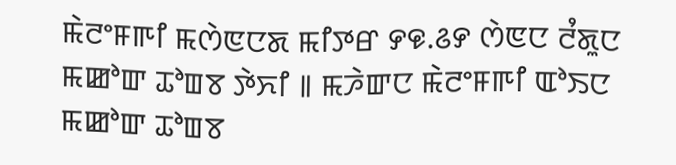ꯃꯥꯂꯦꯝꯒꯤ ꯃꯁꯥꯟꯅꯗ ꯃꯤꯇꯔ ꯸꯶.꯴꯸ ꯁꯥꯟꯅ ꯂꯪꯗꯨꯅ ꯃꯀꯣꯛ ꯊꯣꯡꯕ ꯇꯥꯈꯤ ꯫ ꯃꯍꯥꯛꯅ ꯃꯥꯂꯦꯝꯒꯤ ꯑꯣꯏꯅ ꯃꯀꯣꯛ ꯊꯣꯡꯕ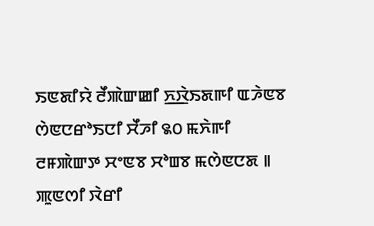ꯏꯟꯗꯤꯌꯥ ꯂꯩꯄꯥꯛꯀꯤ ꯈ꯭ꯋꯥꯏꯗꯒꯤ ꯑꯍꯥꯟꯕ ꯁꯥꯟꯅꯔꯣꯏꯅꯤ ꯆꯩꯍꯤ ꯲꯰ ꯃꯈꯥꯒꯤ ꯂꯝꯄꯥꯛꯇ ꯆꯦꯟꯕ ꯆꯣꯡꯕ ꯃꯁꯥꯟꯅꯗ ꯫
ꯄꯨꯟꯁꯤ ꯋꯥꯔꯤ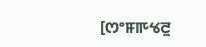[ꯁꯦꯝꯒꯠꯂꯨ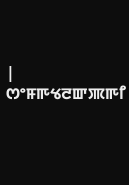| ꯁꯦꯝꯒꯠꯂꯛꯄꯒꯤ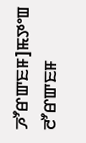ꯍꯧꯔꯛꯐꯝ]ꯃꯇꯦꯡ ꯂꯧꯔꯛꯐꯝ